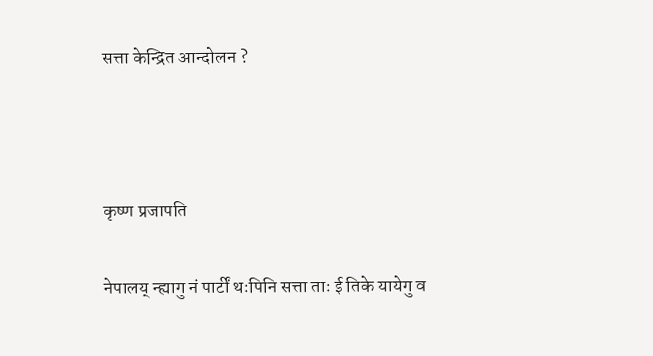सत्ता केन्द्रित आन्दोलन ?



कृष्ण प्रजापति

नेपालय् न्ह्यागु नं पार्टीं थःपिनि सत्ता ताः ई तिके यायेगु व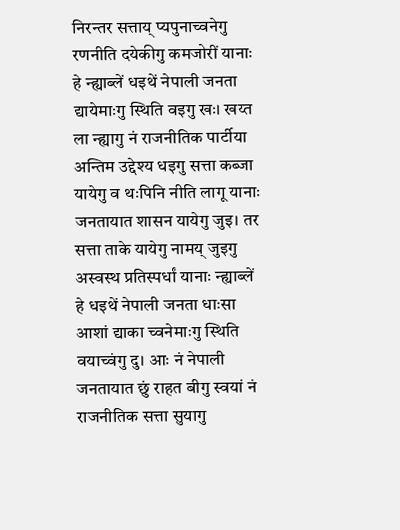निरन्तर सत्ताय् प्यपुनाच्वनेगु रणनीति दयेकीगु कमजोरीं यानाः हे न्ह्याब्लें धइथें नेपाली जनता द्यायेमाःगु स्थिति वइगु खः। खय्त ला न्ह्यागु नं राजनीतिक पार्टीया अन्तिम उद्देश्य धइगु सत्ता कब्जा यायेगु व थःपिनि नीति लागू यानाः जनतायात शासन यायेगु जुइ। तर सत्ता ताके यायेगु नामय् जुइगु अस्वस्थ प्रतिस्पर्धां यानाः न्ह्याब्लें हे धइथें नेपाली जनता धाःसा आशां द्याका च्वनेमाःगु स्थिति वयाच्वंगु दु। आः नं नेपाली जनतायात छुं राहत बीगु स्वयां नं राजनीतिक सत्ता सुयागु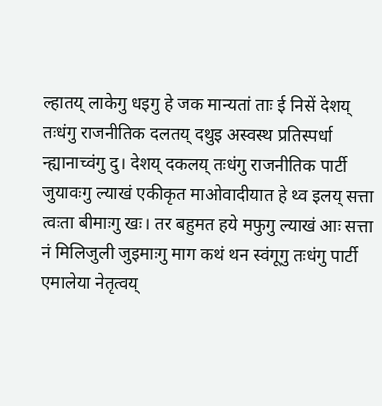ल्हातय् लाकेगु धइगु हे जक मान्यतां ताः ई निसें देशय् तःधंगु राजनीतिक दलतय् दथुइ अस्वस्थ प्रतिस्पर्धा न्ह्यानाच्वंगु दु। देशय् दकलय् तःधंगु राजनीतिक पार्टी जुयावःगु ल्याखं एकीकृत माओवादीयात हे थ्व इलय् सत्ता त्वःता बीमाःगु खः। तर बहुमत हये मफुगु ल्याखं आः सत्ता नं मिलिजुली जुइमाःगु माग कथं थन स्वंगूगु तःधंगु पार्टी एमालेया नेतृत्वय्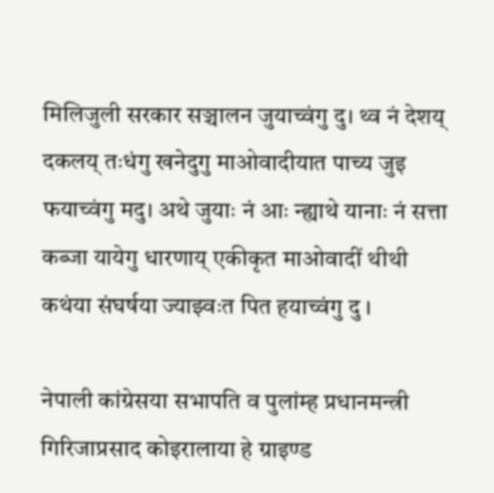मिलिजुली सरकार सञ्चालन जुयाच्वंगु दु। थ्व नं देशय् दकलय् तःधंगु खनेदुगु माओवादीयात पाच्य जुइ फयाच्वंगु मदु। अथे जुयाः नं आः न्ह्याथे यानाः नं सत्ता कब्जा यायेगु धारणाय् एकीकृत माओवादीं थीथी कथंया संघर्षया ज्याझ्वःत पित हयाच्वंगु दु ।

नेपाली कांग्रेसया सभापति व पुलांम्ह प्रधानमन्त्री गिरिजाप्रसाद कोइरालाया हे ग्राइण्ड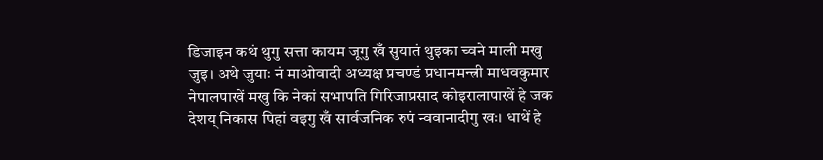डिजाइन कथं थुगु सत्ता कायम जूगु खँ सुयातं थुइका च्वने माली मखु जुइ। अथे जुयाः नं माओवादी अध्यक्ष प्रचण्डं प्रधानमन्त्री माधवकुमार नेपालपाखें मखु कि नेकां सभापति गिरिजाप्रसाद कोइरालापाखें हे जक देशय् निकास पिहां वइगु खँ सार्वजनिक रुपं न्ववानादीगु खः। धाथें हे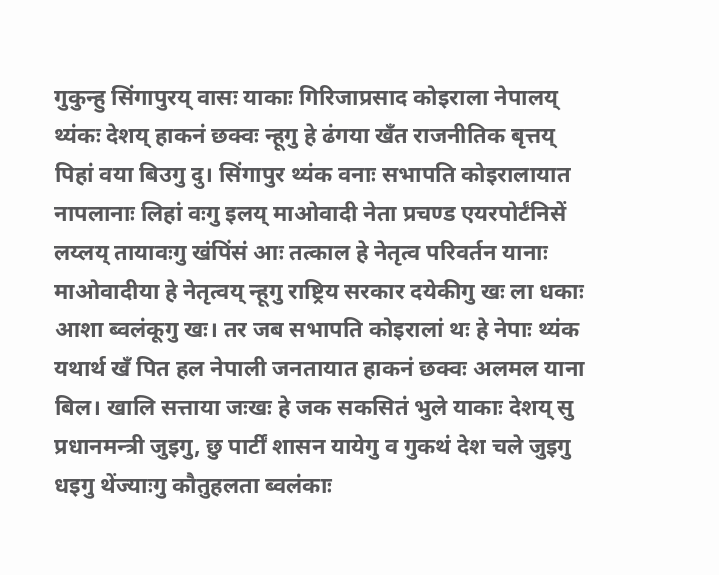गुकुन्हु सिंगापुरय् वासः याकाः गिरिजाप्रसाद कोइराला नेपालय् थ्यंकः देशय् हाकनं छक्वः न्हूगु हे ढंगया खँत राजनीतिक बृत्तय् पिहां वया बिउगु दु। सिंगापुर थ्यंक वनाः सभापति कोइरालायात नापलानाः लिहां वःगु इलय् माओवादी नेता प्रचण्ड एयरपोर्टंनिसें लय्लय् तायावःगु खंपिंसं आः तत्काल हे नेतृत्व परिवर्तन यानाः माओवादीया हे नेतृत्वय् न्हूगु राष्ट्रिय सरकार दयेकीगु खः ला धकाः आशा ब्वलंकूगु खः। तर जब सभापति कोइरालां थः हे नेपाः थ्यंक यथार्थ खँ पित हल नेपाली जनतायात हाकनं छक्वः अलमल याना बिल। खालि सत्ताया जःखः हे जक सकसितं भुले याकाः देशय् सु प्रधानमन्त्री जुइगु, छु पार्टीं शासन यायेगु व गुकथं देश चले जुइगु धइगु थेंज्याःगु कौतुहलता ब्वलंकाः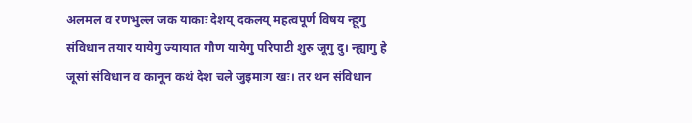अलमल व रणभुल्ल जक याकाः देशय् दकलय् महत्वपूर्ण विषय न्हूगु संविधान तयार यायेगु ज्यायात गौण यायेगु परिपाटी शुरु जूगु दु। न्ह्यागु हे जूसां संविधान व कानून कथं देश चले जुइमाःग खः। तर थन संविधान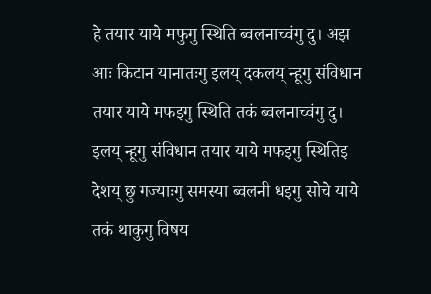हे तयार याये मफुगु स्थिति ब्वलनाच्वंगु दु। अझ आः किटान यानातःगु इलय् दकलय् न्हूगु संविधान तयार याये मफइगु स्थिति तकं ब्वलनाच्वंगु दु। इलय् न्हूगु संविधान तयार याये मफइगु स्थितिइ देशय् छु गज्याःगु समस्या ब्वलनी धइगु सोचे याये तकं थाकुगु विषय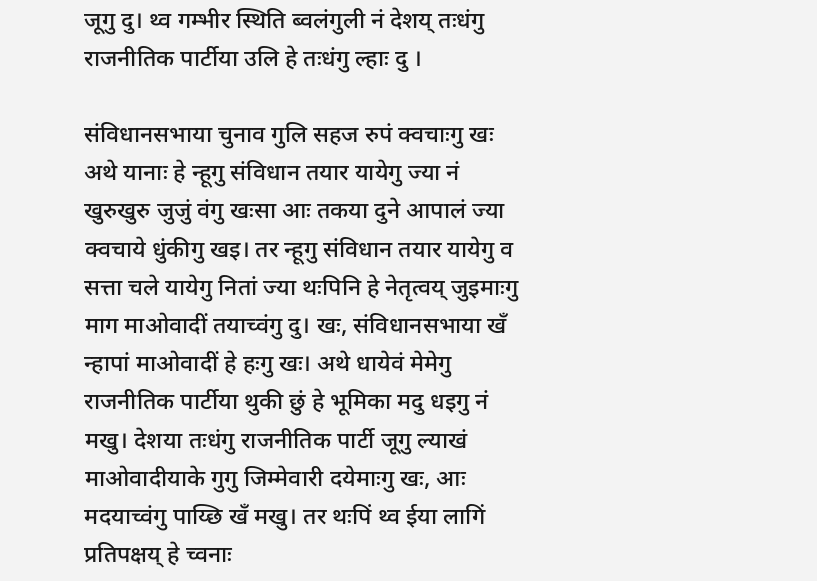जूगु दु। थ्व गम्भीर स्थिति ब्वलंगुली नं देशय् तःधंगु राजनीतिक पार्टीया उलि हे तःधंगु ल्हाः दु ।

संविधानसभाया चुनाव गुलि सहज रुपं क्वचाःगु खः अथे यानाः हे न्हूगु संविधान तयार यायेगु ज्या नं खुरुखुरु जुजुं वंगु खःसा आः तकया दुने आपालं ज्या क्वचाये धुंकीगु खइ। तर न्हूगु संविधान तयार यायेगु व सत्ता चले यायेगु नितां ज्या थःपिनि हे नेतृत्वय् जुइमाःगु माग माओवादीं तयाच्वंगु दु। खः, संविधानसभाया खँ न्हापां माओवादीं हे हःगु खः। अथे धायेवं मेमेगु राजनीतिक पार्टीया थुकी छुं हे भूमिका मदु धइगु नं मखु। देशया तःधंगु राजनीतिक पार्टी जूगु ल्याखं माओवादीयाके गुगु जिम्मेवारी दयेमाःगु खः, आः मदयाच्वंगु पाय्छि खँ मखु। तर थःपिं थ्व ईया लागिं प्रतिपक्षय् हे च्वनाः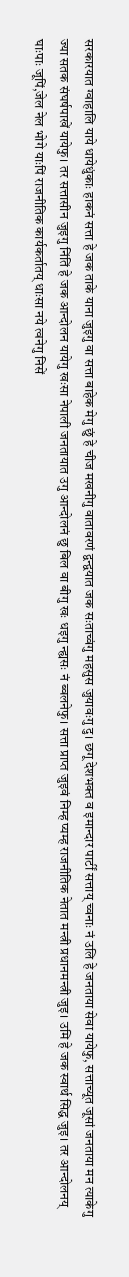सरकारयात ग्वाहालि याये धायेधुंकाः हाकनं सत्ता हे जक ताके याना जुइगु वा सत्ता बाहेक मेगु छुं हे चीज मखनीगु वातावरणं द्वन्द्वयात जक सःताच्वंगु महसुस जुयावःगु दु। छगू देशभक्त व इमान्दार पार्टीं सत्ताय् च्वनाः नं उलि हे जनताया सेवा यायेफु, सत्ताच्यूत जूसां जनताया मन त्याकेगु ज्या सतक संघर्षपाखें यायेफु। तर सत्तासीन जुइगु निंतिं हे जक आन्दोलन यायेगु खःसा नेपाली जनतायात उगु आन्दोलनं छु बिल वा बीगु खः धइगु न्ह्यसः नं ब्वलनेफु। सत्ता प्राप्त जुइवं निम्ह प्यम्ह राजनीतिक नेतात मन्त्री प्रधानमन्त्री जुइ। उमि हे जक स्वार्थ सिद्ध जुइ। तर आन्दोलनय् घाःपाः जूपिं,जेल नेल भोगे याःपिं राजनीतिक कार्यकर्तातय् धाःसा नये त्वनेगु निसें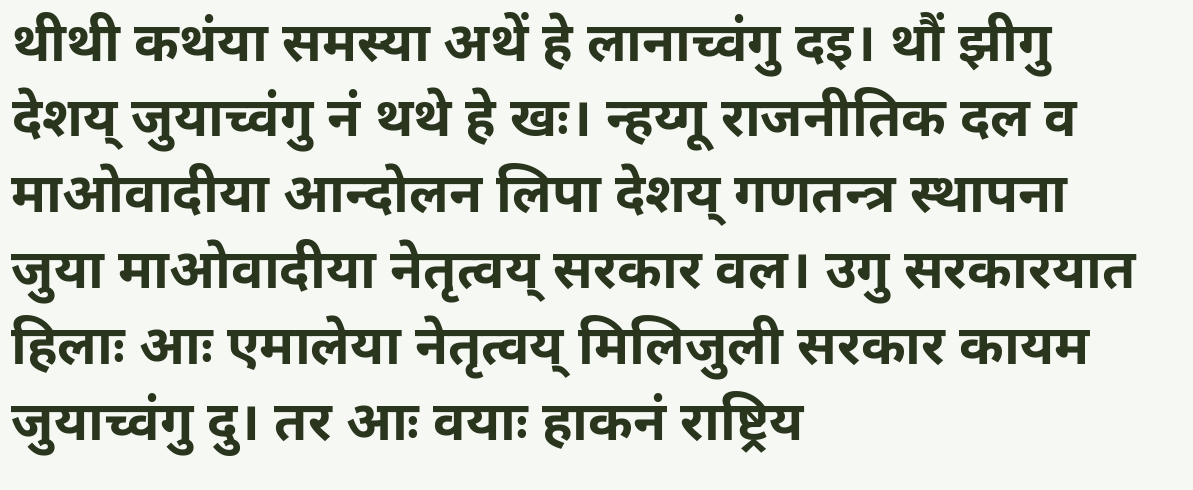थीथी कथंया समस्या अथें हे लानाच्वंगु दइ। थौं झीगु देशय् जुयाच्वंगु नं थथे हे खः। न्हय्गू राजनीतिक दल व माओवादीया आन्दोलन लिपा देशय् गणतन्त्र स्थापना जुया माओवादीया नेतृत्वय् सरकार वल। उगु सरकारयात हिलाः आः एमालेया नेतृत्वय् मिलिजुली सरकार कायम जुयाच्वंगु दु। तर आः वयाः हाकनं राष्ट्रिय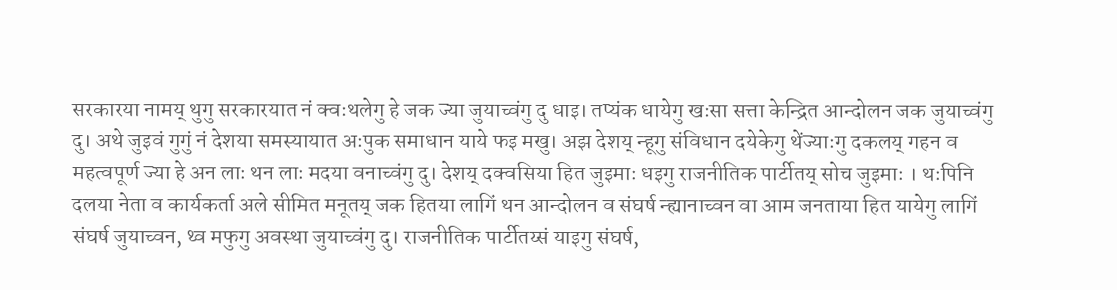सरकारया नामय् थुगु सरकारयात नं क्वःथलेगु हे जक ज्या जुयाच्वंगु दु धाइ। तप्यंक धायेगु खःसा सत्ता केन्द्रित आन्दोलन जक जुयाच्वंगु दु। अथे जुइवं गुगुं नं देशया समस्यायात अःपुक समाधान याये फइ मखु। अझ देशय् न्हूगु संविधान दयेकेगु थेंज्याःगु दकलय् गहन व महत्वपूर्ण ज्या हे अन लाः थन लाः मदया वनाच्वंगु दु। देशय् दक्वसिया हित जुइमाः धइगु राजनीतिक पार्टीतय् सोच जुइमाः । थःपिनि दलया नेता व कार्यकर्ता अले सीमित मनूतय् जक हितया लागिं थन आन्दोलन व संघर्ष न्ह्यानाच्वन वा आम जनताया हित यायेगु लागिं संघर्ष जुयाच्वन, थ्व मफुगु अवस्था जुयाच्वंगु दु। राजनीतिक पार्टीतय्सं याइगु संघर्ष,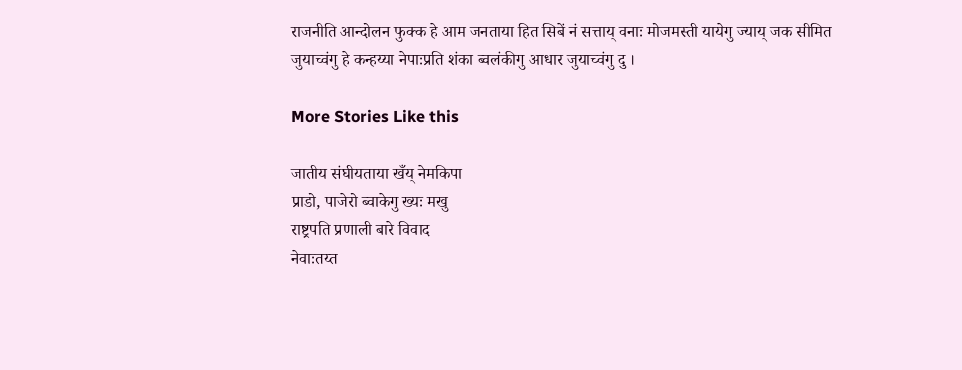राजनीति आन्दोलन फुक्क हे आम जनताया हित सिबें नं सत्ताय् वनाः मोजमस्ती यायेगु ज्याय् जक सीमित जुयाच्वंगु हे कन्हय्या नेपाःप्रति शंका ब्वलंकीगु आधार जुयाच्वंगु दु ।

More Stories Like this

जातीय संघीयताया खँय् नेमकिपा
प्राडो, पाजेरो ब्वाकेगु ख्यः मखु
राष्ट्रपति प्रणाली बारे विवाद
नेवाःतय्त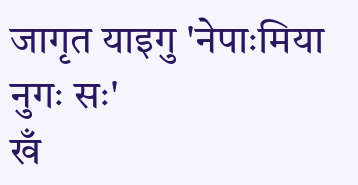जागृत याइगु 'नेपाःमिया नुगः सः'
खँ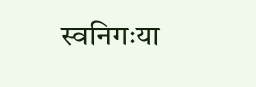स्वनिगःया